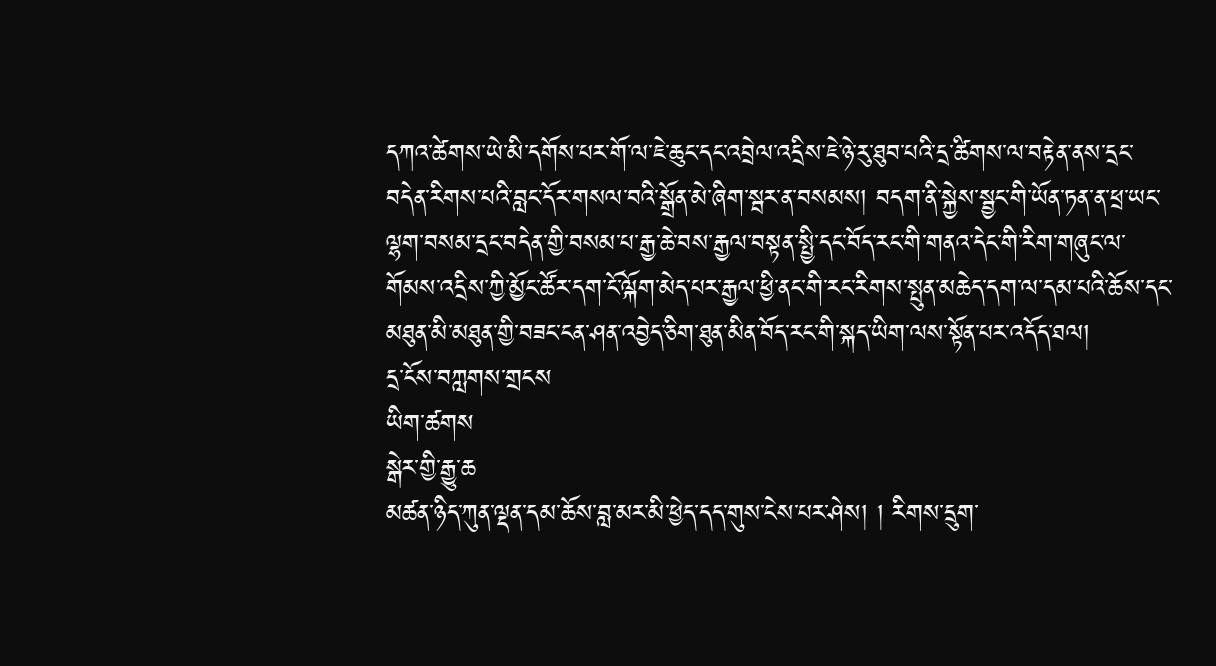དཀའ་ཚེགས་ཡེ་མི་དགོས་པར་གོ་ལ་ཇེ་ཆུང་དང་འབྲེལ་འདྲིས་ཇེ་ཉེ་རུ་ཐུབ་པའི་དྲ་ཚིགས་ལ་བརྟེན་ནས་དྲང་བདེན་རིགས་པའི་བླང་དོར་གསལ་བའི་སྒྲོན་མེ་ཞིག་སྦར་ན་བསམས། བདག་ནི་སྐྱེས་སྦྱང་གི་ཡོན་ཏན་ན་ཕྲ་ཡང་ལྷག་བསམ་དྲང་བདེན་གྱི་བསམ་པ་རྒྱ་ཆེ་བས་རྒྱལ་བསྟན་སྤྱི་དང་བོད་རང་གི་གནའ་དེང་གི་རིག་གཞུང་ལ་གོམས་འདྲིས་ཀྱི་མྱོང་ཚོར་དག་ངོ་ལྐོག་མེད་པར་རྒྱལ་ཕྱི་ནང་གི་རང་རིགས་སྤུན་མཆེད་དག་ལ་དམ་པའི་ཆོས་དང་མཐུན་མི་མཐུན་གྱི་བཟང་ངན་ཤན་འབྱེད་ཅིག་ཐུན་མིན་བོད་རང་གི་སྐད་ཡིག་ལས་སྟོན་པར་འདོད་ཐལ།
དྲ་ངོས་བཀླགས་གྲངས
ཡིག་ཚགས
སྒེར་གྱི་རྒྱུ་ཆ
མཚན་ཉིད་ཀུན་ལྡན་དམ་ཆོས་བླ་མར་མི་ཕྱེད་དད་གུས་ངེས་པར་ཤེས། ། རིགས་དྲུག་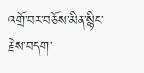འགྲོ་བར་བཅོས་མིན་སྙིང་རྗེས་བདག་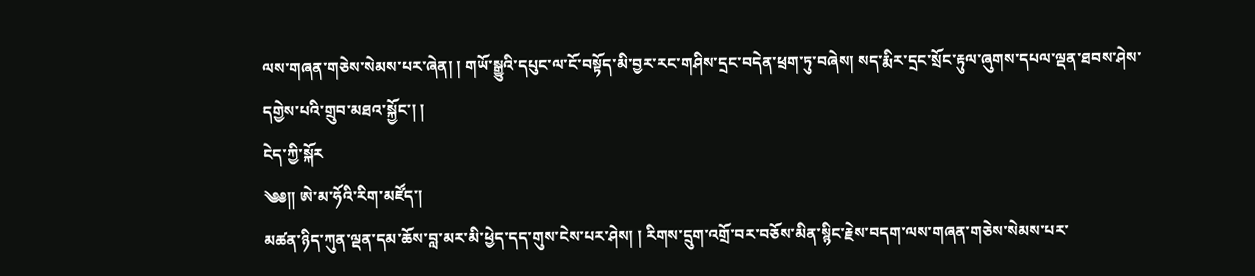ལས་གཞན་གཅེས་སེམས་པར་ཞེན། ། གཡོ་སྒྱུའི་དཔུང་ལ་ངོ་བསྟོད་མི་བྱར་རང་གཤིས་དྲང་བདེན་ཕྲག་ཏུ་བཞེས། སད་རྨིར་དྲང་སྲོང་རྟུལ་ཞུགས་དཔལ་ལྡན་ཐབས་ཤེས་དགྱེས་པའི་གྲུབ་མཐའ་སྐྱོང་། །
ངེད་ཀྱི་སྐོར
༄༅།། ཨེ་མ་ཧོའི་རིག་མཛོད་།
མཚན་ཉིད་ཀུན་ལྡན་དམ་ཆོས་བླ་མར་མི་ཕྱེད་དད་གུས་ངེས་པར་ཤེས། ། རིགས་དྲུག་འགྲོ་བར་བཅོས་མིན་སྙིང་རྗེས་བདག་ལས་གཞན་གཅེས་སེམས་པར་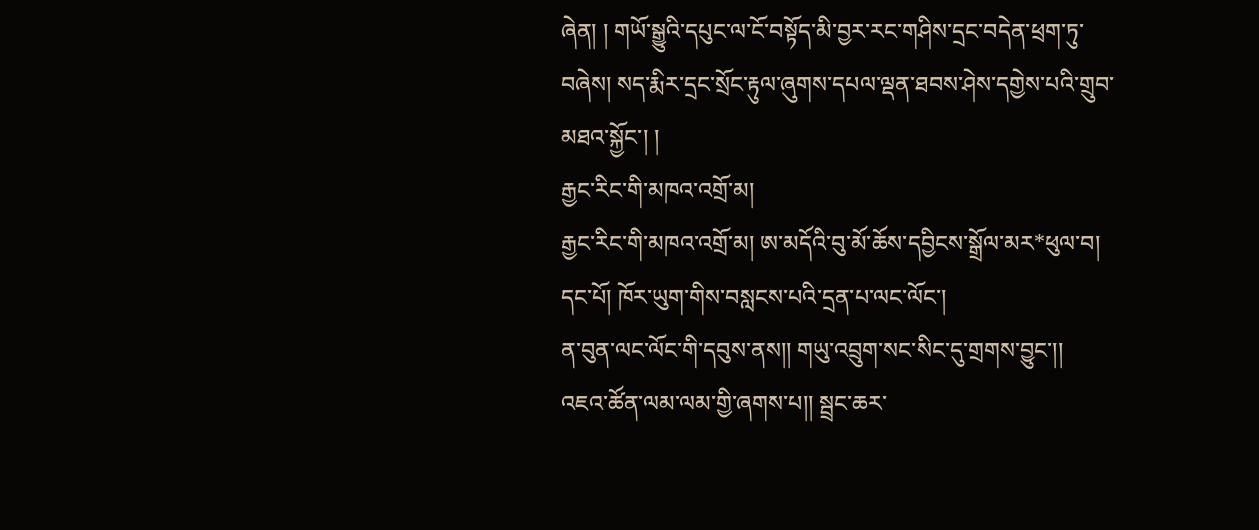ཞེན། ། གཡོ་སྒྱུའི་དཔུང་ལ་ངོ་བསྟོད་མི་བྱར་རང་གཤིས་དྲང་བདེན་ཕྲག་ཏུ་བཞེས། སད་རྨིར་དྲང་སྲོང་རྟུལ་ཞུགས་དཔལ་ལྡན་ཐབས་ཤེས་དགྱེས་པའི་གྲུབ་མཐའ་སྐྱོང་། །
རྒྱང་རིང་གི་མཁའ་འགྲོ་མ།
རྒྱང་རིང་གི་མཁའ་འགྲོ་མ། ཨ་མདོའི་བུ་མོ་ཆོས་དབྱིངས་སྒྲོལ་མར*ཕུལ་བ།
དང་པོ། ཁོར་ཡུག་གིས་བསླངས་པའི་དྲན་པ་ལང་ལོང་།
ན་བུན་ལང་ལོང་གི་དབུས་ནས།། གཡུ་འབྲུག་སང་སིང་དུ་གྲགས་བྱུང་།།
འཇའ་ཚོན་ལམ་ལམ་གྱི་ཞགས་པ།། སྦྲང་ཆར་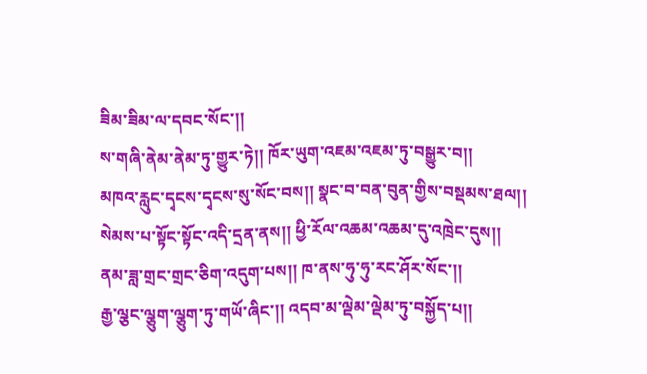ཟིམ་ཟིམ་ལ་དབང་སོང་།།
ས་གཞི་ནེམ་ནེམ་ཏུ་གྱུར་ཏེ།། ཁོར་ཡུག་འཇམ་འཇམ་ཏུ་བསྒྱུར་བ།།
མཁའ་རླུང་དྭངས་དྭངས་སུ་སོང་བས།། སྣང་བ་བན་བུན་གྱིས་བསྡམས་ཐལ།།
སེམས་པ་སྟོང་སྟོང་འདི་དྲན་ནས།། ཕྱི་རོལ་འཆམ་འཆམ་དུ་འཁྲེང་དུས།།
ནམ་ཟླ་གྲང་གྲང་ཅིག་འདུག་པས།། ཁ་ནས་ཧུ་ཧུ་རང་ཤོར་སོང་།།
རྒྱ་ལྕང་ལྕུག་ལྕུག་ཏུ་གཡོ་ཞིང་།། འདབ་མ་ལྡེམ་ལྡེམ་ཏུ་བསྐྱོད་པ།།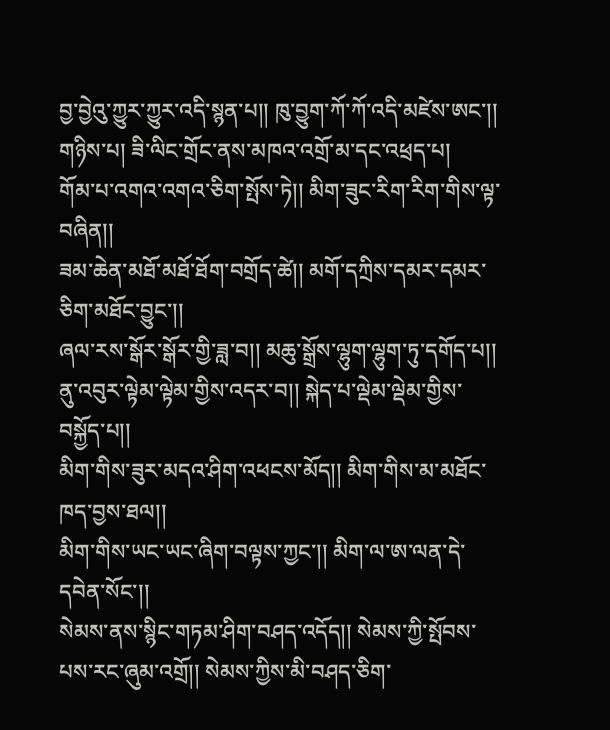བྱ་བྱེའུ་ཀྱུར་ཀྱུར་འདི་སྙན་པ།། ཁུ་བྱུག་ཀོ་ཀོ་འདི་མཛེས་ཨང་།།
གཉིས་པ། ཟི་ལིང་གྲོང་ནས་མཁའ་འགྲོ་མ་དང་འཕྲད་པ།
གོམ་པ་འགའ་འགའ་ཅིག་སྤོས་ཏེ།། མིག་ཟུང་རིག་རིག་གིས་ལྟ་བཞིན།།
ཟམ་ཆེན་མཐོ་མཐོ་ཐོག་བགྲོད་ཚེ།། མགོ་དཀྲིས་དམར་དམར་ཅིག་མཐོང་བྱུང་།།
ཞལ་རས་སྒོར་སྒོར་གྱི་ཟླ་བ།། མཆུ་སྒྲོས་ལྷུག་ལྷུག་ཏུ་དགོད་པ།།
ནུ་འབུར་ལྟེམ་ལྟེམ་གྱིས་འདར་བ།། སྐེད་པ་ལྡེམ་ལྡེམ་གྱིས་བསྐྱོད་པ།།
མིག་གིས་ཟུར་མདའ་ཤིག་འཕངས་མོད།། མིག་གིས་མ་མཐོང་ཁད་བྱས་ཐལ།།
མིག་གིས་ཡང་ཡང་ཞིག་བལྟས་ཀྱང་།། མིག་ལ་ཨ་ལན་དེ་དབེན་སོང་།།
སེམས་ནས་སྙིང་གཏམ་ཤིག་བཤད་འདོད།། སེམས་ཀྱི་སྤོབས་པས་རང་ཞུམ་འགྲོ།། སེམས་ཀྱིས་མི་བཤད་ཅིག་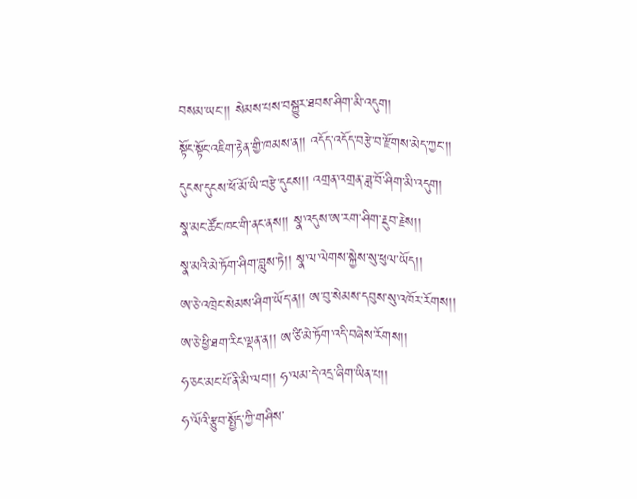བསམ་ཡང་།། སེམས་པས་བསྐྱུར་ཐབས་ཤིག་མི་འདུག།
སྟོང་སྟོང་འཇིག་རྟེན་གྱི་ཁམས་ན།། འདོད་འདོད་བརྩེ་བ་རྫོགས་མེད་ཀྱང་།།
དུངས་དུངས་ཕོ་མོ་ཡི་བརྩེ་དུངས།། འགྲན་འགྲན་ཟླ་བོ་ཤིག་མི་འདུག།
སྣ་མང་ཚོང་ཁང་གི་ནང་ནས།། སྣ་འདུས་ཨ་རག་ཤིག་རྔུབ་རྗེས།།
སྣ་མའི་མེ་ཏོག་ཤིག་བླུས་ཏེ།། སྣ་ལ་ལེགས་སྐྱེས་སུ་ཕུལ་ཡོད།།
ཨ་ཅེ་འཁྲེང་སེམས་ཤིག་ཡོད་ན།། ཨ་བུ་སེམས་དབུས་སུ་འཁོར་རོགས།།
ཨ་ཅེ་ཕྱི་ཐག་རིང་ལྡན་ན།། ཨ་ཙི་མེ་ཏོག་འདི་བཞེས་རོགས།།
ཧ་ཅང་མང་པོ་ནི་མི་ལབ།། ཧ་ལམ་དེ་འདྲ་ཞིག་ཡིན་པ།།
ཧ་ལོའི་རྩུབ་སྤྱོད་ཀྱི་གཤིས་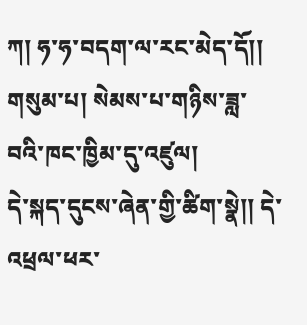ཀ། ཧ་ཧ་བདག་ལ་རང་མེད་དོ།།
གསུམ་པ། སེམས་པ་གཉིས་ཟླ་བའི་ཁང་ཁྱིམ་དུ་འཛུལ།
དེ་སྐད་དུངས་ཞེན་གྱི་ཚིག་སྣེ།། དེ་འཕྲལ་ཕར་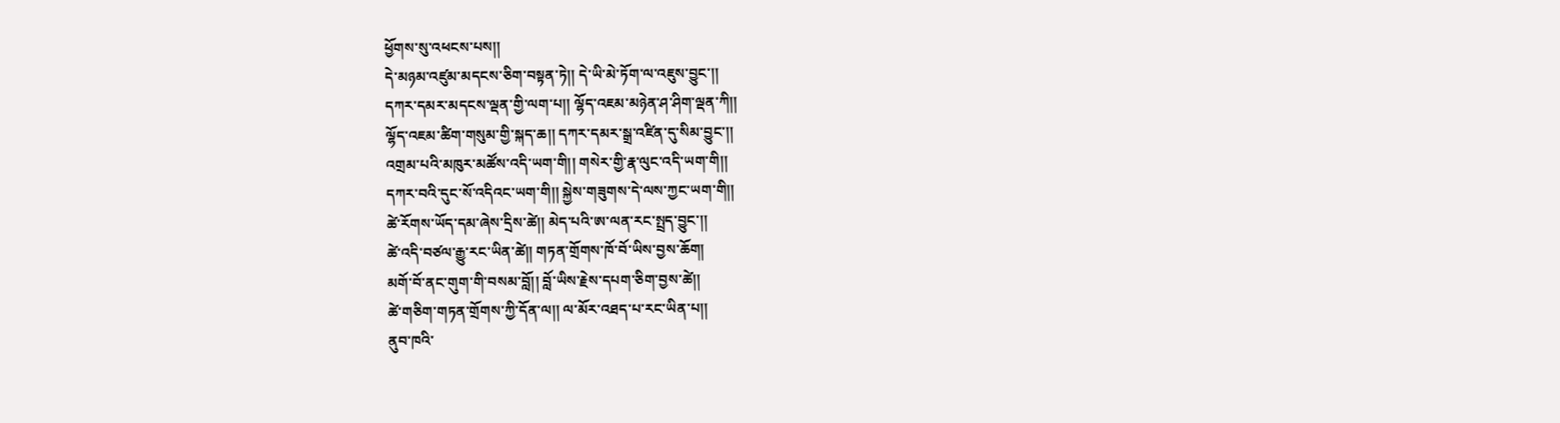ཕྱོགས་སུ་འཕངས་པས།།
དེ་མཉམ་འཛུམ་མདངས་ཅིག་བསྟན་ཏེ།། དེ་ཡི་མེ་ཏོག་ལ་འཇུས་བྱུང་།།
དཀར་དམར་མདངས་ལྡན་གྱི་ལག་པ།། ལྷོད་འཇམ་མཉེན་ཤ་ཤིག་ལྡན་ཀི།།
ལྷོད་འཇམ་ཚིག་གསུམ་གྱི་སྐད་ཆ།། དཀར་དམར་སྒྲ་འཛིན་དུ་སིམ་བྱུང་།།
འགྲམ་པའི་མཁུར་མཚོས་འདི་ཡག་གི།། གསེར་གྱི་རྣ་ལུང་འདི་ཡག་གི།།
དཀར་བའི་དུང་སོ་འདིའང་ཡག་གི།། སྐྱེས་གཟུགས་དེ་ལས་ཀྱང་ཡག་གི།།
ཚེ་རོགས་ཡོད་དམ་ཞེས་དྲིས་ཚེ།། མེད་པའི་ཨ་ལན་རང་སྤྲད་བྱུང་།།
ཚེ་འདི་བཙལ་རྒྱུ་རང་ཡིན་ཚེ༎ གཏན་གྲོགས་ཁོ་བོ་ཡིས་བྱས་ཆོག།
མགོ་བོ་ནང་གུག་གི་བསམ་བློ།། བློ་ཡིས་རྗེས་དཔག་ཅིག་བྱས་ཚེ།།
ཚེ་གཅིག་གཏན་གྲོགས་ཀྱི་དོན་ལ།། ལ་མོར་འཐད་པ་རང་ཡིན་པ།།
ནུབ་ཁའི་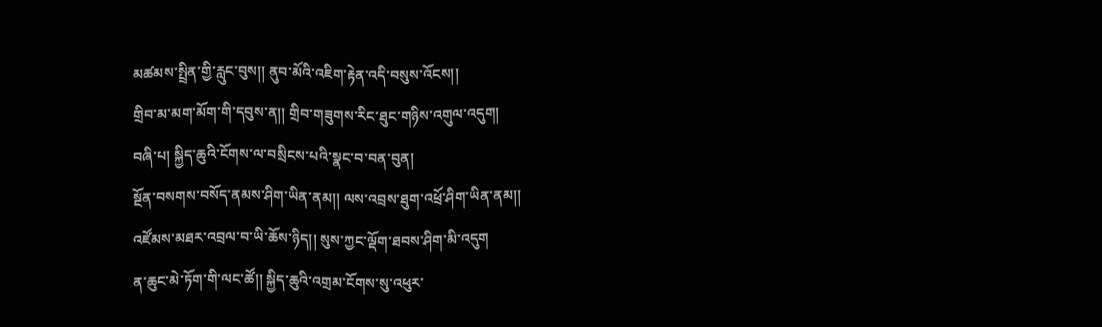མཚམས་སྤྲིན་གྱི་རླུང་བུས།། ནུབ་མོའི་འཇིག་རྟེན་འདི་བསུས་འོངས།།
གྲིབ་མ་མག་མོག་གི་དབུས་ན།། གྲིབ་གཟུགས་རིང་ཐུང་གཉིས་འགུལ་འདུག།
བཞི་པ། སྐྱིད་ཆུའི་ངོགས་ལ་བསྲིངས་པའི་སྣང་བ་བན་བུན།
སྔོན་བསགས་བསོད་ནམས་ཤིག་ཡིན་ནམ།། ལས་འབྲས་ཐུག་འཕྲོ་ཤིག་ཡིན་ནམ།།
འཛོམས་མཐར་འབྲལ་བ་ཡི་ཆོས་ཉིད།། སུས་ཀྱང་ལྡོག་ཐབས་ཤིག་མི་འདུག
ན་ཆུང་མེ་ཏོག་གི་ལང་ཚོ།། སྐྱིད་ཆུའི་འགྲམ་ངོགས་སུ་འཕུར་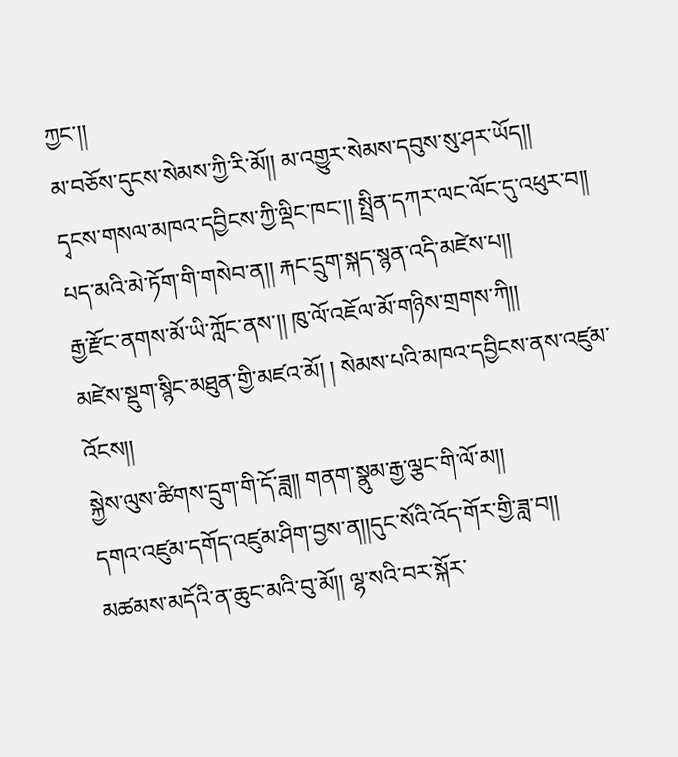ཀྱང་།།
མ་བཅོས་དུངས་སེམས་ཀྱི་རི་མོ།། མ་འགྱུར་སེམས་དབུས་སུ་ཤར་ཡོད།།
དྭངས་གསལ་མཁའ་དབྱིངས་ཀྱི་ལྡིང་ཁང་།། སྤྲིན་དཀར་ལང་ལོང་དུ་འཕུར་བ།།
པད་མའི་མེ་ཏོག་གི་གསེབ་ན།། རྐང་དྲུག་སྐད་སྙན་འདི་མཛེས་པ།།
རྒྱ་རྫོང་ནགས་མོ་ཡི་ཀློང་ནས་།། ཁུ་ལོ་འཇོལ་མོ་གཉིས་གྲགས་ཀི།།
མཛེས་སྡུག་སྙིང་མཐུན་གྱི་མཛའ་མོ། ། སེམས་པའི་མཁའ་དབྱིངས་ནས་འཛུམ་འོངས།།
སྐྱེས་ལུས་ཚིགས་དྲུག་གི་དོ་ཟླ༎ གནག་སྣུམ་རྒྱ་ལྕང་གི་ལོ་མ།།
དགའ་འཛུམ་དགོད་འཛུམ་ཤིག་བྱས་ན།།དུང་སོའི་འོད་གོར་གྱི་ཟླ་བ།།
མཚམས་མདོའི་ན་ཆུང་མའི་བུ་མོ།། ལྷ་སའི་བར་སྐོར་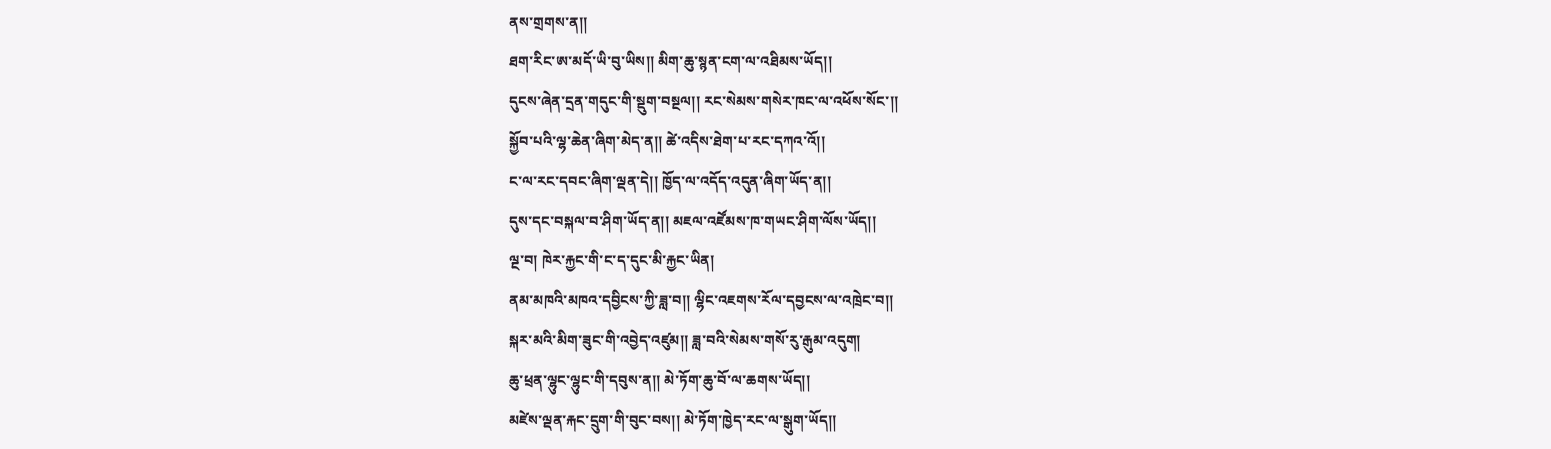ནས་གྲགས་ན།།
ཐག་རིང་ཨ་མདོ་ཡི་བུ་ཡིས།། མིག་ཆུ་སྙན་ངག་ལ་འཐིམས་ཡོད།།
དུངས་ཞེན་དྲན་གདུང་གི་སྡུག་བསྔལ།། རང་སེམས་གསེར་ཁང་ལ་འཕོས་སོང་།།
སྐྱོབ་པའི་ལྷ་ཆེན་ཞིག་མེད་ན།། ཚེ་འདིས་ཐེག་པ་རང་དཀའ་འོ།།
ང་ལ་རང་དབང་ཞིག་ལྡན་དེ།། ཁྱོད་ལ་འདོད་འདུན་ཞིག་ཡོད་ན།།
དུས་དང་བསྐལ་བ་ཤིག་ཡོད་ན།། མཇལ་འཛོམས་ཁ་གཡང་ཤིག་ལོས་ཡོད།།
ལྔ་བ། ཁེར་རྐྱང་གི་ང་ད་དུང་མི་རྐྱང་ཡིན།
ནམ་མཁའི་མཁའ་དབྱིངས་ཀྱི་ཟླ་བ།། ལྷིང་འཇགས་རོལ་དབྱངས་ལ་འཁྲེང་བ།།
སྐར་མའི་མིག་ཟུང་གི་འབྱེད་འཛུམ།། ཟླ་བའི་སེམས་གསོ་རུ་རྒུམ་འདུག།
ཆུ་ཕྲན་ལྷུང་ལྷུང་གི་དབུས་ན།། མེ་ཏོག་ཆུ་བོ་ལ་ཆགས་ཡོད།།
མཛེས་ལྡན་རྐང་དྲུག་གི་བུང་བས།། མེ་ཏོག་ཁྱེད་རང་ལ་སྒུག་ཡོད།།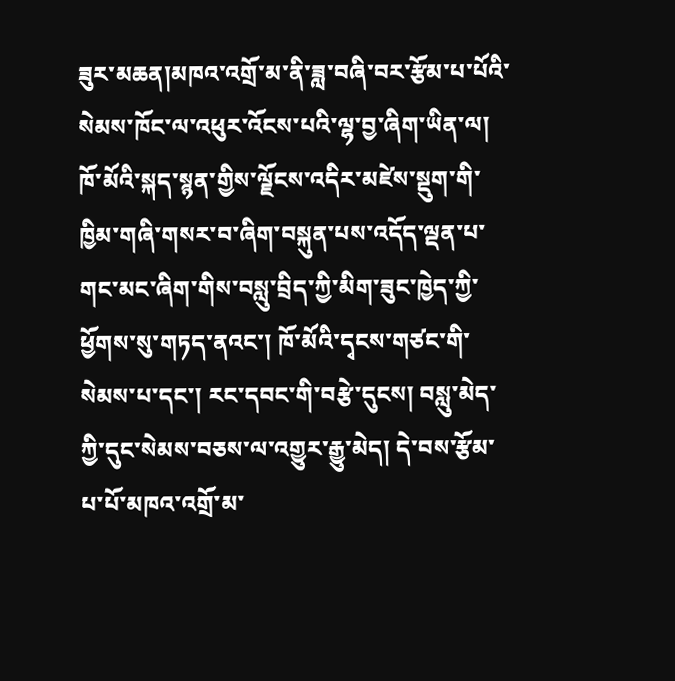ཟུར་མཆན།མཁའ་འགྲོ་མ་ནི་ཟླ་བཞི་བར་རྩོམ་པ་པོའི་སེམས་ཁོང་ལ་འཕུར་འོངས་པའི་ལྷ་བྱ་ཞིག་ཡིན་ལ། ཁོ་མོའི་སྐད་སྙན་གྱིས་ལྗོངས་འདིར་མཛེས་སྡུག་གི་ཁྱིམ་གཞི་གསར་བ་ཞིག་བསྐུན་པས་འདོད་ལྡན་པ་གང་མང་ཞིག་གིས་བསླུ་བྲིད་ཀྱི་མིག་ཟུང་ཁྱེད་ཀྱི་ཕྱོགས་སུ་གཏད་ནའང་། ཁོ་མོའི་དྭངས་གཙང་གི་སེམས་པ་དང་། རང་དབང་གི་བརྩེ་དུངས། བསླུ་མེད་ཀྱི་དུང་སེམས་བཅས་ལ་འགྱུར་རྒྱུ་མེད། དེ་བས་རྩོམ་པ་པོ་མཁའ་འགྲོ་མ་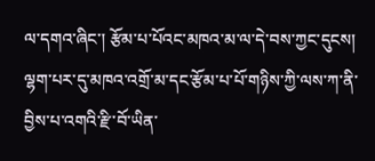ལ་དགའ་ཞིང་། རྩོམ་པ་པོའང་མཁའ་མ་ལ་དེ་བས་ཀྱང་དུངས། ལྷག་པར་དུ་མཁའ་འགྲོ་མ་དང་རྩོམ་པ་པོ་གཉིས་ཀྱི་ལས་ཀ་ནི་བྱིས་པ་འགའི་རྫི་བོ་ཡིན་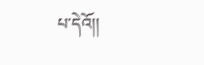པ་དེའོ།།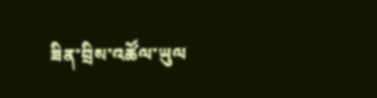ཟིན་བྲིས་འཚོལ་ཡུལ